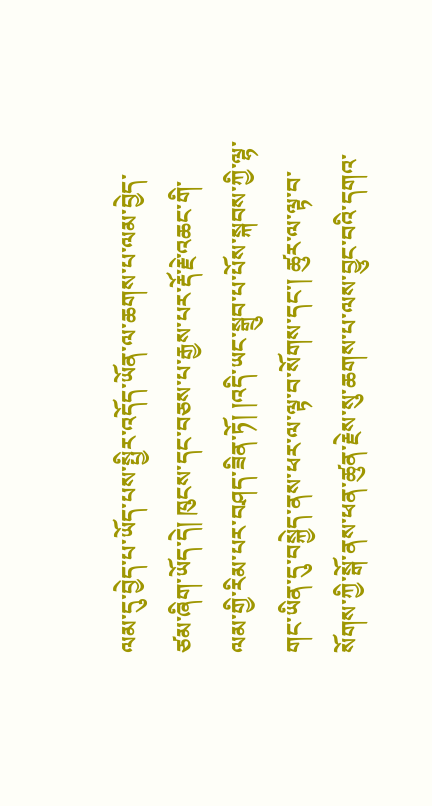ལམ་དུ་བྱེད་པ་ཡོད་པས་སྤྱིར་འདོད་ཡོན་ལ་ཆགས་པ་ལམ་བྱེད་ཙམ་ཞིག་ཡོད་དེ། ཁུངས་དང་བཅས་པ་རྒྱས་པར་རྡོ་རྗེ་འཆང་གི་ལམ་གྱི་རིམ་པར་བཤད་ཟིན་ཏོ། །འདི་ཡང་སྒྲུབ་པ་པོས་སྐབས་ཀྱི་ལྷ་གང་ཡིན་དུ་བསྐྱེད་ནས་ཕར་ལ་ལྟ་བ་སོགས་དང་། ཚུར་ལ་ལྟ་བ་སོགས་ཀྱི་སྒོ་ནས་ཕན་ཚུན་རྗེས་སུ་ཆགས་པ་ལས་བྱུང་བའི་དགའ་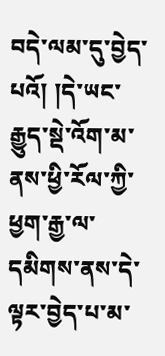བདེ་ལམ་དུ་བྱེད་པའོ། །དེ་ཡང་རྒྱུད་སྡེ་འོག་མ་ནས་ཕྱི་རོལ་ཀྱི་ཕྱག་རྒྱ་ལ་དམིགས་ནས་དེ་ལྟར་བྱེད་པ་མ་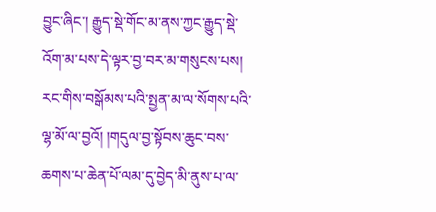བྱུང་ཞིང་། རྒྱུད་སྡེ་གོང་མ་ནས་ཀྱང་རྒྱུད་སྡེ་འོག་མ་པས་དེ་ལྟར་བྱ་བར་མ་གསུངས་པས། རང་གིས་བསྒོམས་པའི་སྤྱན་མ་ལ་སོགས་པའི་ལྷ་མོ་ལ་བྱའོ། །གདུལ་བྱ་སྟོབས་ཆུང་བས་ཆགས་པ་ཆེན་པོ་ལམ་དུ་བྱེད་མི་ནུས་པ་ལ་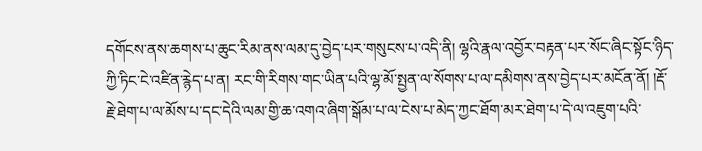དགོངས་ནས་ཆགས་པ་ཆུང་རིམ་ནས་ལམ་དུ་བྱེད་པར་གསུངས་པ་འདི་ནི། ལྷའི་རྣལ་འབྱོར་བརྟན་པར་སོང་ཞིང་སྟོང་ཉིད་ཀྱི་ཏིང་ངེ་འཛིན་རྙེད་པ་ན། རང་གི་རིགས་གང་ཡིན་པའི་ལྷ་མོ་སྤྱན་ལ་སོགས་པ་ལ་དམིགས་ནས་བྱེད་པར་མངོན་ནོ། །རྡོ་རྗེ་ཐེག་པ་ལ་མོས་པ་དང་དེའི་ལམ་གྱི་ཆ་འགའ་ཞིག་སྒོམ་པ་ལ་ངེས་པ་མེད་ཀྱང་ཐོག་མར་ཐེག་པ་དེ་ལ་འཇུག་པའི་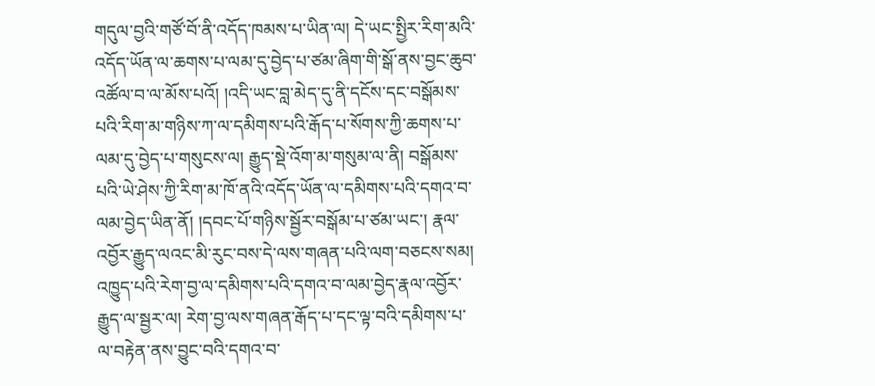གདུལ་བྱའི་གཙོ་བོ་ནི་འདོད་ཁམས་པ་ཡིན་ལ། དེ་ཡང་སྤྱིར་རིག་མའི་འདོད་ཡོན་ལ་ཆགས་པ་ལམ་དུ་བྱེད་པ་ཙམ་ཞིག་གི་སྒོ་ནས་བྱང་ཆུབ་འཚོལ་བ་ལ་མོས་པའོ། །འདི་ཡང་བླ་མེད་དུ་ནི་དངོས་དང་བསྒོམས་པའི་རིག་མ་གཉིས་ཀ་ལ་དམིགས་པའི་རྒོད་པ་སོགས་ཀྱི་ཆགས་པ་
ལམ་དུ་བྱེད་པ་གསུངས་ལ། རྒྱུད་སྡེ་འོག་མ་གསུམ་ལ་ནི། བསྒོམས་པའི་ཡེ་ཤེས་ཀྱི་རིག་མ་ཁོ་ནའི་འདོད་ཡོན་ལ་དམིགས་པའི་དགའ་བ་ལམ་བྱེད་ཡིན་ནོ། །དབང་པོ་གཉིས་སྦྱོར་བསྒོམ་པ་ཙམ་ཡང་། རྣལ་འབྱོར་རྒྱུད་ལའང་མི་རུང་བས་དེ་ལས་གཞན་པའི་ལག་བཅངས་སམ། འཁྱུད་པའི་རེག་བྱ་ལ་དམིགས་པའི་དགའ་བ་ལམ་བྱེད་རྣལ་འབྱོར་རྒྱུད་ལ་སྦྱར་ལ། རེག་བྱ་ལས་གཞན་རྒོད་པ་དང་ལྟ་བའི་དམིགས་པ་ལ་བརྟེན་ནས་བྱུང་བའི་དགའ་བ་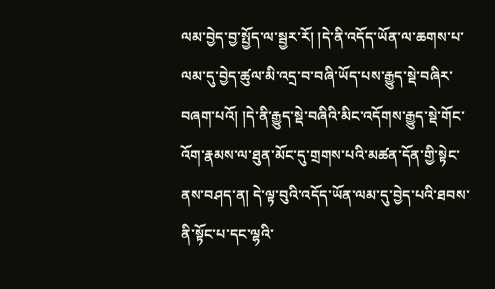ལམ་བྱེད་བྱ་སྤྱོད་ལ་སྦྱར་རོ། །དེ་ནི་འདོད་ཡོན་ལ་ཆགས་པ་ལམ་དུ་བྱེད་ཚུལ་མི་འདྲ་བ་བཞི་ཡོད་པས་རྒྱུད་སྡེ་བཞིར་བཞག་པའོ། །དེ་ནི་རྒྱུད་སྡེ་བཞིའི་མིང་འདོགས་རྒྱུད་སྡེ་གོང་འོག་རྣམས་ལ་ཐུན་མོང་དུ་གྲགས་པའི་མཚན་དོན་གྱི་སྟེང་ནས་བཤད་ན། དེ་ལྟ་བུའི་འདོད་ཡོན་ལམ་དུ་བྱེད་པའི་ཐབས་ནི་སྟོང་པ་དང་ལྷའི་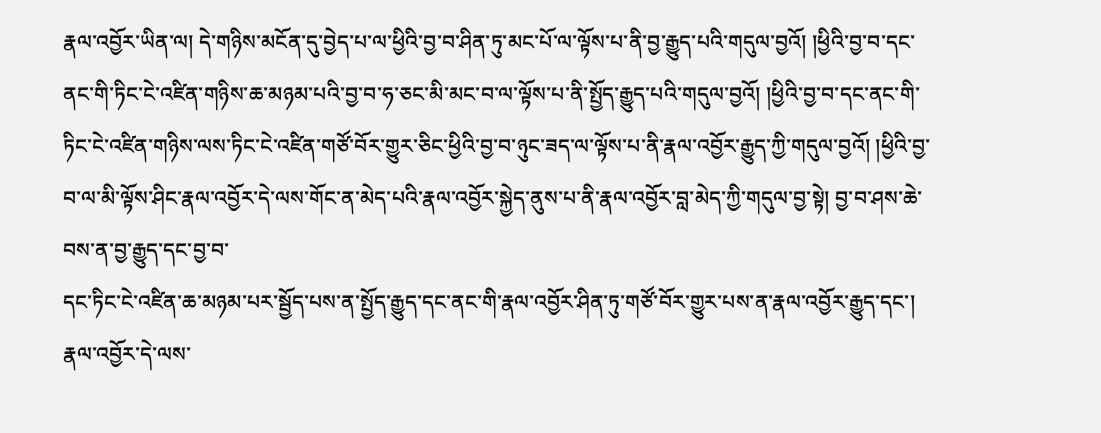རྣལ་འབྱོར་ཡིན་ལ། དེ་གཉིས་མངོན་དུ་བྱེད་པ་ལ་ཕྱིའི་བྱ་བ་ཤིན་ཏུ་མང་པོ་ལ་ལྟོས་པ་ནི་བྱ་རྒྱུད་པའི་གདུལ་བྱའོ། །ཕྱིའི་བྱ་བ་དང་ནང་གི་ཏིང་ངེ་འཛིན་གཉིས་ཆ་མཉམ་པའི་བྱ་བ་ཧ་ཅང་མི་མང་བ་ལ་ལྟོས་པ་ནི་སྤྱོད་རྒྱུད་པའི་གདུལ་བྱའོ། །ཕྱིའི་བྱ་བ་དང་ནང་གི་ཏིང་ངེ་འཛིན་གཉིས་ལས་ཏིང་ངེ་འཛིན་གཙོ་བོར་གྱུར་ཅིང་ཕྱིའི་བྱ་བ་ཉུང་ཟད་ལ་ལྟོས་པ་ནི་རྣལ་འབྱོར་རྒྱུད་ཀྱི་གདུལ་བྱའོ། །ཕྱིའི་བྱ་བ་ལ་མི་ལྟོས་ཤིང་རྣལ་འབྱོར་དེ་ལས་གོང་ན་མེད་པའི་རྣལ་འབྱོར་སྐྱེད་ནུས་པ་ནི་རྣལ་འབྱོར་བླ་མེད་ཀྱི་གདུལ་བྱ་སྟེ། བྱ་བ་ཤས་ཆེ་བས་ན་བྱ་རྒྱུད་དང་བྱ་བ་
དང་ཏིང་ངེ་འཛིན་ཆ་མཉམ་པར་སྦྱོད་པས་ན་སྤྱོད་རྒྱུད་དང་ནང་གི་རྣལ་འབྱོར་ཤིན་ཏུ་གཙོ་བོར་གྱུར་པས་ན་རྣལ་འབྱོར་རྒྱུད་དང་། རྣལ་འབྱོར་དེ་ལས་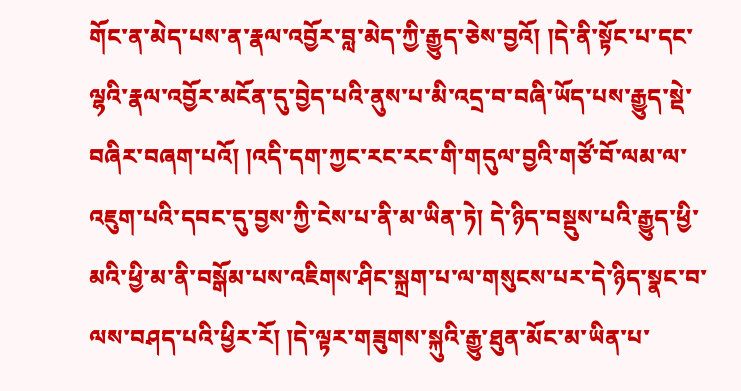གོང་ན་མེད་པས་ན་རྣལ་འབྱོར་བླ་མེད་ཀྱི་རྒྱུད་ཅེས་བྱའོ། །དེ་ནི་སྟོང་པ་དང་ལྷའི་རྣལ་འབྱོར་མངོན་དུ་བྱེད་པའི་ནུས་པ་མི་འདྲ་བ་བཞི་ཡོད་པས་རྒྱུད་སྡེ་བཞིར་བཞག་པའོ། །འདི་དག་ཀྱང་རང་རང་གི་གདུལ་བྱའི་གཙོ་བོ་ལམ་ལ་འཇུག་པའི་དབང་དུ་བྱས་ཀྱི་ངེས་པ་ནི་མ་ཡིན་ཏེ། དེ་ཉིད་བསྡུས་པའི་རྒྱུད་ཕྱི་མའི་ཕྱི་མ་ནི་བསྒོམ་པས་འཇིགས་ཤིང་སྐྲག་པ་ལ་གསུངས་པར་དེ་ཉིད་སྣང་བ་ལས་བཤད་པའི་ཕྱིར་རོ། །དེ་ལྟར་གཟུགས་སྐུའི་རྒྱུ་ཐུན་མོང་མ་ཡིན་པ་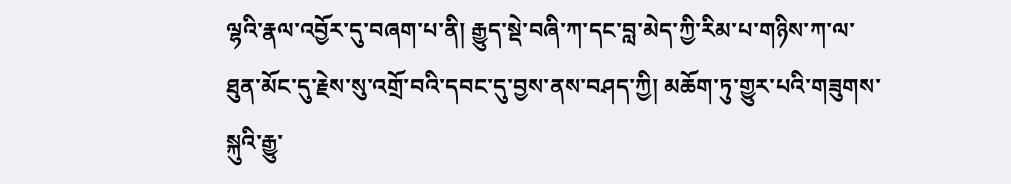ལྷའི་རྣལ་འབྱོར་དུ་བཞག་པ་ནི། རྒྱུད་སྡེ་བཞི་ཀ་དང་བླ་མེད་ཀྱི་རིམ་པ་གཉིས་ཀ་ལ་ཐུན་མོང་དུ་རྗེས་སུ་འགྲོ་བའི་དབང་དུ་བྱས་ནས་བཤད་ཀྱི། མཆོག་ཏུ་གྱུར་པའི་གཟུགས་སྐུའི་རྒྱུ་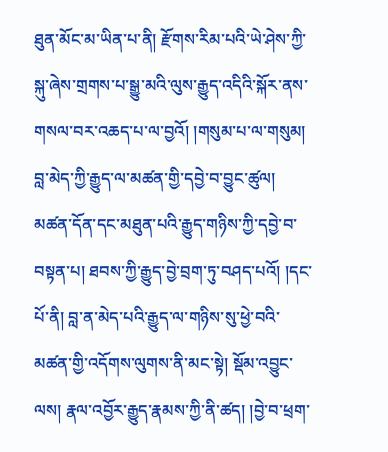ཐུན་མོང་མ་ཡིན་པ་ནི། རྫོགས་རིམ་པའི་ཡེ་ཤེས་ཀྱི་སྐུ་ཞེས་གྲགས་པ་སྒྱུ་མའི་ལུས་རྒྱུད་འདིའི་སྐོར་ནས་གསལ་བར་འཆད་པ་ལ་བྱའོ། །གསུམ་པ་ལ་གསུམ། བླ་མེད་ཀྱི་རྒྱུད་ལ་མཚན་གྱི་དབྱེ་བ་བྱུང་ཚུལ། མཚན་དོན་དང་མཐུན་པའི་རྒྱུད་གཉིས་ཀྱི་དབྱེ་བ་བསྟན་པ། ཐབས་ཀྱི་རྒྱུད་བྱེ་བྲག་ཏུ་བཤད་པའོ། །དང་པོ་ནི། བླ་ན་མེད་པའི་རྒྱུད་ལ་གཉིས་སུ་ཕྱེ་བའི་མཚན་གྱི་འདོགས་ལུགས་ནི་མང་སྟེ། སྡོམ་འབྱུང་ལས། རྣལ་འབྱོར་རྒྱུད་རྣམས་ཀྱི་ནི་ཚད། །བྱེ་བ་ཕྲག་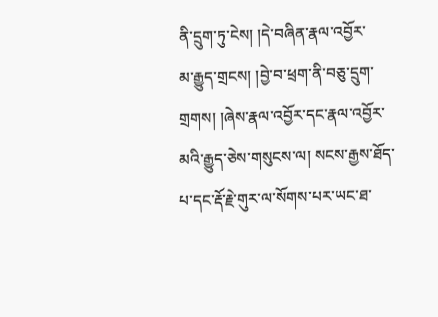ནི་དྲུག་ཏུ་ངེས། །དེ་བཞིན་རྣལ་འབྱོར་
མ་རྒྱུད་གྲངས། །བྱེ་བ་ཕྲག་ནི་བཅུ་དྲུག་གྲགས། །ཞེས་རྣལ་འབྱོར་དང་རྣལ་འབྱོར་མའི་རྒྱུད་ཅེས་གསུངས་ལ། སངས་རྒྱས་ཐོད་པ་དང་རྡོ་རྗེ་གུར་ལ་སོགས་པར་ཡང་ཐ་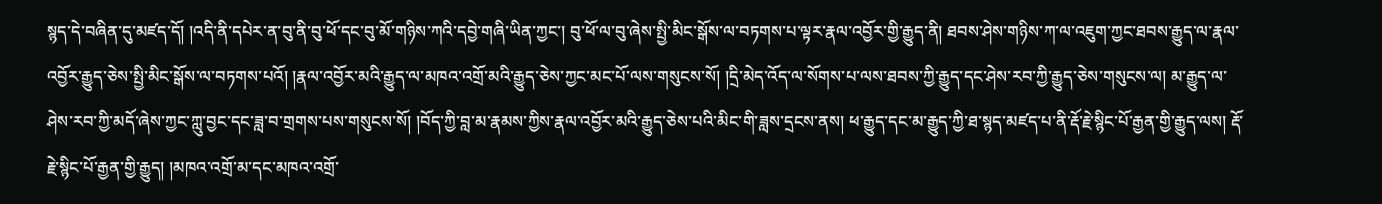སྙད་དེ་བཞིན་དུ་མཛད་དོ། །འདི་ནི་དཔེར་ན་བུ་ནི་བུ་ཕོ་དང་བུ་མོ་གཉིས་ཀའི་དབྱེ་གཞི་ཡིན་ཀྱང་། བུ་ཕོ་ལ་བུ་ཞེས་སྤྱི་མིང་སྒོས་ལ་བཏགས་པ་ལྟར་རྣལ་འབྱོར་གྱི་རྒྱུད་ནི། ཐབས་ཤེས་གཉིས་ཀ་ལ་འཇུག་ཀྱང་ཐབས་རྒྱུད་ལ་རྣལ་འབྱོར་རྒྱུད་ཅེས་སྤྱི་མིང་སྒོས་ལ་བཏགས་པའོ། །རྣལ་འབྱོར་མའི་རྒྱུད་ལ་མཁའ་འགྲོ་མའི་རྒྱུད་ཅེས་ཀྱང་མང་པོ་ལས་གསུངས་སོ། །དྲི་མེད་འོད་ལ་སོགས་པ་ལས་ཐབས་ཀྱི་རྒྱུད་དང་ཤེས་རབ་ཀྱི་རྒྱུད་ཅེས་གསུངས་ལ། མ་རྒྱུད་ལ་ཤེས་རབ་ཀྱི་མདོ་ཞེས་ཀྱང་ཀླུ་བྱང་དང་ཟླ་བ་གྲགས་པས་གསུངས་སོ། །བོད་ཀྱི་བླ་མ་རྣམས་ཀྱིས་རྣལ་འབྱོར་མའི་རྒྱུད་ཅེས་པའི་མིང་གི་ཟླས་དྲངས་ནས། ཕ་རྒྱུད་དང་མ་རྒྱུད་ཀྱི་ཐ་སྙད་མཛད་པ་ནི་རྡོ་རྗེ་སྙིང་པོ་རྒྱན་གྱི་རྒྱུད་ལས། རྡོ་རྗེ་སྙིང་པོ་རྒྱན་གྱི་རྒྱུད། །མཁའ་འགྲོ་མ་དང་མཁའ་འགྲོ་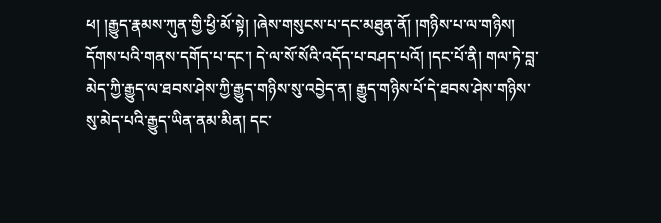ཕ། །རྒྱུད་རྣམས་ཀུན་གྱི་ཕྱི་མོ་སྟེ། །ཞེས་གསུངས་པ་དང་མཐུན་ནོ། །གཉིས་པ་ལ་གཉིས། དོགས་པའི་གནས་དགོད་པ་དང་། དེ་ལ་སོ་སོའི་འདོད་པ་བཤད་པའོ། །དང་པོ་ནི། གལ་ཏེ་བླ་མེད་ཀྱི་རྒྱུད་ལ་ཐབས་ཤེས་ཀྱི་རྒྱུད་གཉིས་སུ་འབྱེད་ན། རྒྱུད་གཉིས་པོ་དེ་ཐབས་ཤེས་གཉིས་སུ་མེད་པའི་རྒྱུད་ཡིན་ནམ་མིན། དང་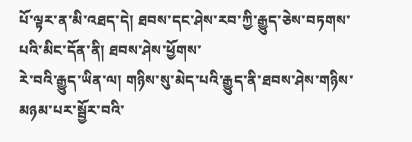པོ་ལྟར་ན་མི་འཐད་དེ། ཐབས་དང་ཤེས་རབ་ཀྱི་རྒྱུད་ཅེས་བཏགས་པའི་མིང་དོན་ནི། ཐབས་ཤེས་ཕྱོགས་
རེ་བའི་རྒྱུད་ཡིན་ལ། གཉིས་སུ་མེད་པའི་རྒྱུད་ནི་ཐབས་ཤེས་གཉིས་མཉམ་པར་སྦྱོར་བའི་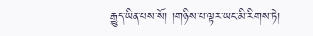རྒྱུད་ཡིན་པས་སོ། །གཉིས་པ་ལྟར་ཡང་མི་རིགས་ཏེ།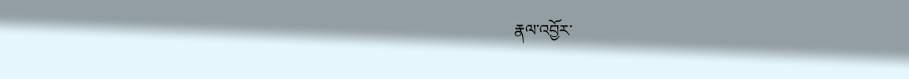རྣལ་འབྱོར་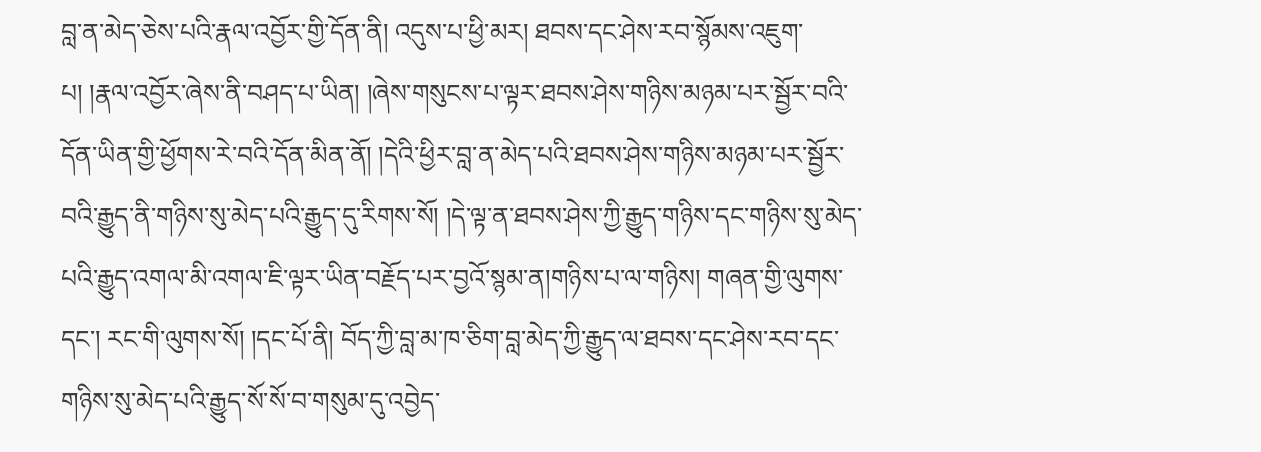བླ་ན་མེད་ཅེས་པའི་རྣལ་འབྱོར་གྱི་དོན་ནི། འདུས་པ་ཕྱི་མར། ཐབས་དང་ཤེས་རབ་སྙོམས་འཇུག་པ། །རྣལ་འབྱོར་ཞེས་ནི་བཤད་པ་ཡིན། །ཞེས་གསུངས་པ་ལྟར་ཐབས་ཤེས་གཉིས་མཉམ་པར་སྦྱོར་བའི་དོན་ཡིན་གྱི་ཕྱོགས་རེ་བའི་དོན་མིན་ནོ། །དེའི་ཕྱིར་བླ་ན་མེད་པའི་ཐབས་ཤེས་གཉིས་མཉམ་པར་སྦྱོར་བའི་རྒྱུད་ནི་གཉིས་སུ་མེད་པའི་རྒྱུད་དུ་རིགས་སོ། །དེ་ལྟ་ན་ཐབས་ཤེས་ཀྱི་རྒྱུད་གཉིས་དང་གཉིས་སུ་མེད་པའི་རྒྱུད་འགལ་མི་འགལ་ཇི་ལྟར་ཡིན་བརྗོད་པར་བྱའོ་སྙམ་ན།གཉིས་པ་ལ་གཉིས། གཞན་གྱི་ལུགས་དང་། རང་གི་ལུགས་སོ། །དང་པོ་ནི། བོད་ཀྱི་བླ་མ་ཁ་ཅིག་བླ་མེད་ཀྱི་རྒྱུད་ལ་ཐབས་དང་ཤེས་རབ་དང་གཉིས་སུ་མེད་པའི་རྒྱུད་སོ་སོ་བ་གསུམ་དུ་འབྱེད་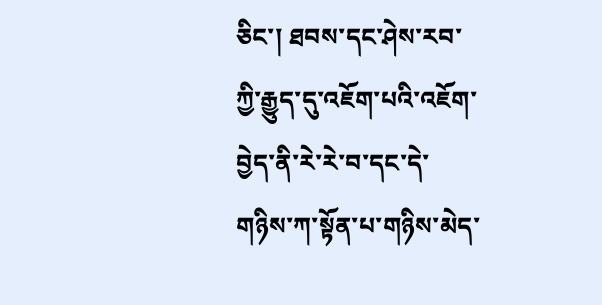ཅིང་། ཐབས་དང་ཤེས་རབ་ཀྱི་རྒྱུད་དུ་འཇོག་པའི་འཇོག་བྱེད་ནི་རེ་རེ་བ་དང་དེ་གཉིས་ཀ་སྟོན་པ་གཉིས་མེད་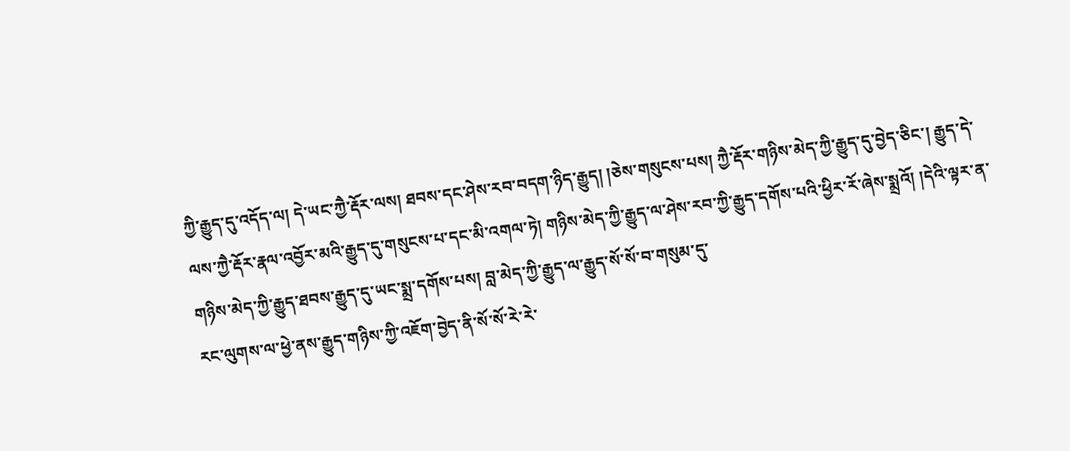ཀྱི་རྒྱུད་དུ་འདོད་ལ། དེ་ཡང་ཀྱཻ་རྡོར་ལས། ཐབས་དང་ཤེས་རབ་བདག་ཉིད་རྒྱུད། །ཅེས་གསུངས་པས། ཀྱཻ་རྡོར་གཉིས་མེད་ཀྱི་རྒྱུད་དུ་བྱེད་ཅིང་། རྒྱུད་དེ་ལས་ཀྱཻ་རྡོར་རྣལ་འབྱོར་མའི་རྒྱུད་དུ་གསུངས་པ་དང་མི་འགལ་ཏེ། གཉིས་མེད་ཀྱི་རྒྱུད་ལ་ཤེས་རབ་ཀྱི་རྒྱུད་དགོས་པའི་ཕྱིར་རོ་ཞེས་སྨྲའོ། །དེའི་ལྟར་ན་གཉིས་མེད་ཀྱི་རྒྱུད་ཐབས་རྒྱུད་དུ་ཡང་སྨྲ་དགོས་པས། བླ་མེད་ཀྱི་རྒྱུད་ལ་རྒྱུད་སོ་སོ་བ་གསུམ་དུ་
རང་ལུགས་ལ་ཕྱེ་ནས་རྒྱུད་གཉིས་ཀྱི་འཇོག་བྱེད་ནི་སོ་སོ་རེ་རེ་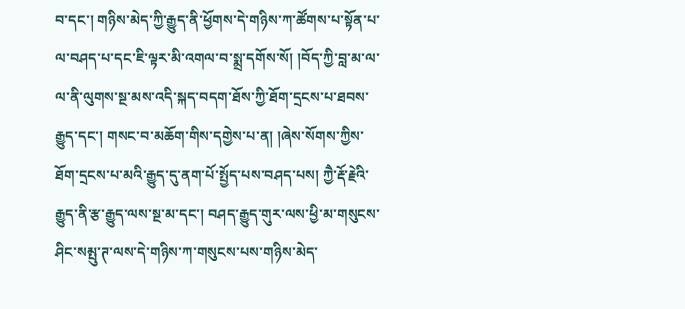བ་དང་། གཉིས་མེད་ཀྱི་རྒྱུད་ནི་ཕྱོགས་དེ་གཉིས་ཀ་ཚོགས་པ་སྟོན་པ་ལ་བཤད་པ་དང་ཇི་ལྟར་མི་འགལ་བ་སྨྲ་དགོས་སོ། །བོད་ཀྱི་བླ་མ་ལ་ལ་ནི་ལུགས་སྔ་མས་འདི་སྐད་བདག་ཐོས་ཀྱི་ཐོག་དྲངས་པ་ཐབས་རྒྱུད་དང་། གསང་བ་མཆོག་གིས་དགྱེས་པ་ན། །ཞེས་སོགས་ཀྱིས་ཐོག་དྲངས་པ་མའི་རྒྱུད་དུ་ནག་པོ་སྤྱོད་པས་བཤད་པས། ཀྱཻ་རྡོ་རྗེའི་རྒྱུད་ནི་རྩ་རྒྱུད་ལས་སྔ་མ་དང་། བཤད་རྒྱུད་གུར་ལས་ཕྱི་མ་གསུངས་ཤིང་སམྤུ་ཊ་ལས་དེ་གཉིས་ཀ་གསུངས་པས་གཉིས་མེད་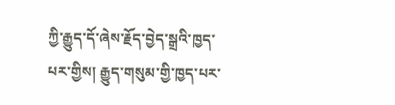ཀྱི་རྒྱུད་དོ་ཞེས་རྗོད་བྱེད་སྒྲའི་ཁྱད་པར་གྱིས། རྒྱུད་གསུམ་གྱི་ཁྱད་པར་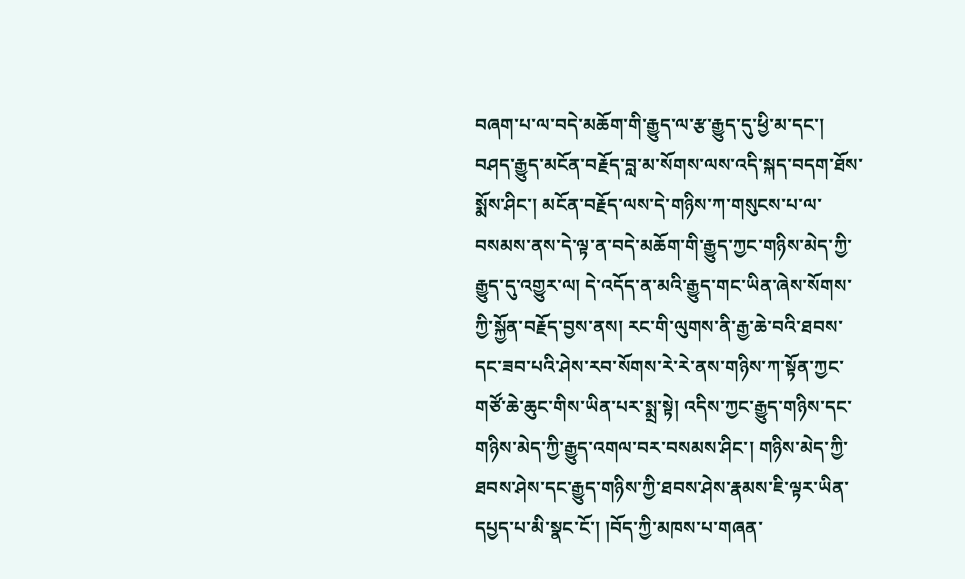བཞག་པ་ལ་བདེ་མཆོག་གི་རྒྱུད་ལ་རྩ་རྒྱུད་དུ་ཕྱི་མ་དང་། བཤད་རྒྱུད་མངོན་བརྗོད་བླ་མ་སོགས་ལས་འདི་སྐད་བདག་ཐོས་སྨོས་ཤིང་། མངོན་བརྗོད་ལས་དེ་གཉིས་ཀ་གསུངས་པ་ལ་བསམས་ནས་དེ་ལྟ་ན་བདེ་མཆོག་གི་རྒྱུད་ཀྱང་གཉིས་མེད་ཀྱི་རྒྱུད་དུ་འགྱུར་ལ། དེ་འདོད་ན་མའི་རྒྱུད་གང་ཡིན་ཞེས་སོགས་ཀྱི་སྐྱོན་བརྗོད་བྱས་ནས། རང་གི་ལུགས་ནི་རྒྱ་ཆེ་བའི་ཐབས་དང་ཟབ་པའི་ཤེས་རབ་སོགས་རེ་རེ་ནས་གཉིས་ཀ་སྟོན་ཀྱང་གཙོ་ཆེ་ཆུང་གིས་ཡིན་པར་སྨྲ་སྟེ། འདིས་ཀྱང་རྒྱུད་གཉིས་དང་གཉིས་མེད་ཀྱི་རྒྱུད་འགལ་བར་བསམས་ཤིང་། གཉིས་མེད་ཀྱི་ཐབས་ཤེས་དང་རྒྱུད་གཉིས་ཀྱི་ཐབས་ཤེས་རྣམས་ཇི་ལྟར་ཡིན་དཔྱད་པ་མི་སྣང་ངོ་། །བོད་ཀྱི་མཁས་པ་གཞན་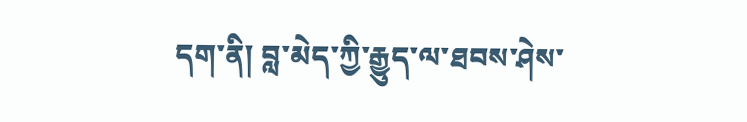དག་ནི། བླ་མེད་ཀྱི་རྒྱུད་ལ་ཐབས་ཤེས་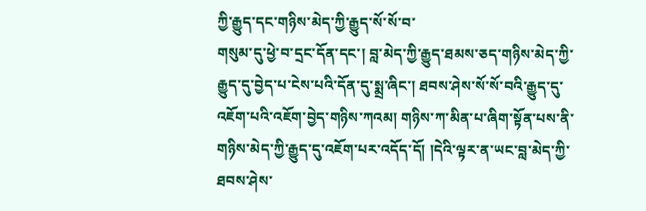ཀྱི་རྒྱུད་དང་གཉིས་མེད་ཀྱི་རྒྱུད་སོ་སོ་བ་
གསུམ་དུ་ཕྱེ་བ་དྲང་དོན་དང་། བླ་མེད་ཀྱི་རྒྱུད་ཐམས་ཅད་གཉིས་མེད་ཀྱི་རྒྱུད་དུ་བྱེད་པ་ངེས་པའི་དོན་དུ་སྨྲ་ཞིང་། ཐབས་ཤེས་སོ་སོ་བའི་རྒྱུད་དུ་འཇོག་པའི་འཇོག་བྱེད་གཉིས་ཀའམ། གཉིས་ཀ་མིན་པ་ཞིག་སྟོན་པས་ནི་གཉིས་མེད་ཀྱི་རྒྱུད་དུ་འཇོག་པར་འདོད་དོ། །དེའི་ལྟར་ན་ཡང་བླ་མེད་ཀྱི་ཐབས་ཤེས་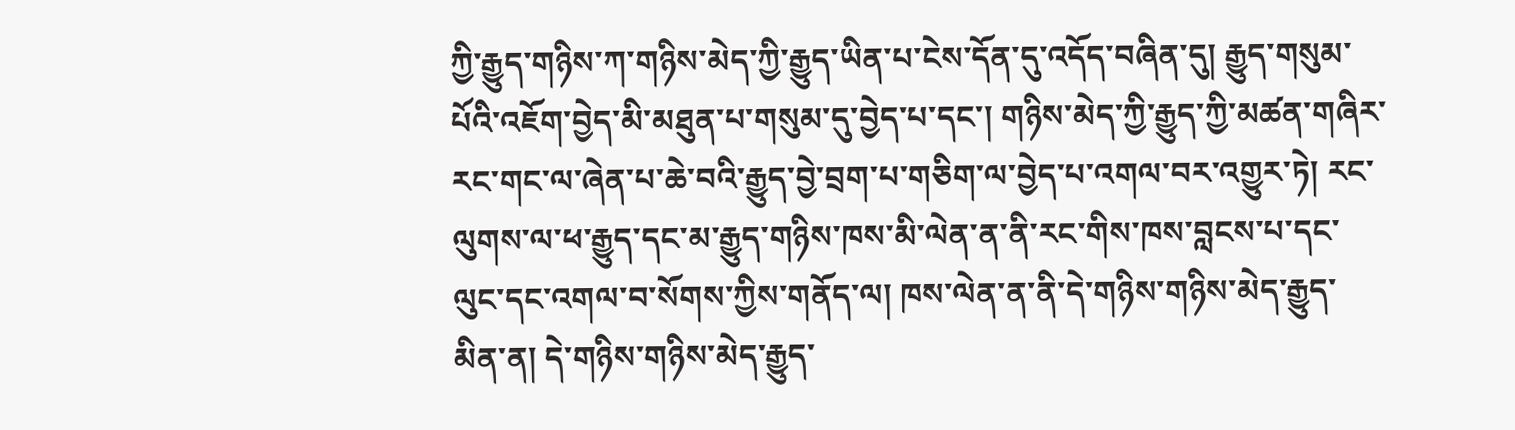ཀྱི་རྒྱུད་གཉིས་ཀ་གཉིས་མེད་ཀྱི་རྒྱུད་ཡིན་པ་ངེས་དོན་དུ་འདོད་བཞིན་དུ། རྒྱུད་གསུམ་པོའི་འཇོག་བྱེད་མི་མཐུན་པ་གསུམ་དུ་བྱེད་པ་དང་། གཉིས་མེད་ཀྱི་རྒྱུད་ཀྱི་མཚན་གཞིར་རང་གང་ལ་ཞེན་པ་ཆེ་བའི་རྒྱུད་བྱེ་བྲག་པ་གཅིག་ལ་བྱེད་པ་འགལ་བར་འགྱུར་ཏེ། རང་ལུགས་ལ་ཕ་རྒྱུད་དང་མ་རྒྱུད་གཉིས་ཁས་མི་ལེན་ན་ནི་རང་གིས་ཁས་བླངས་པ་དང་ལུང་དང་འགལ་བ་སོགས་ཀྱིས་གནོད་ལ། ཁས་ལེན་ན་ནི་དེ་གཉིས་གཉིས་མེད་རྒྱུད་མིན་ན། དེ་གཉིས་གཉིས་མེད་རྒྱུད་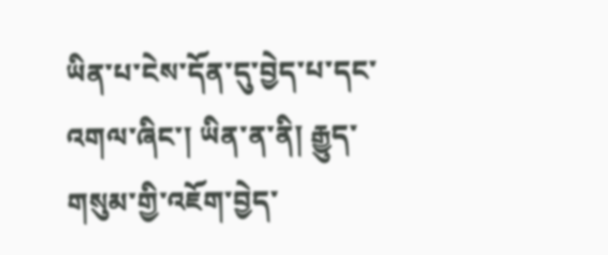ཡིན་པ་ངེས་དོན་དུ་བྱེད་པ་དང་འགལ་ཞིང་། ཡིན་ན་ནི། རྒྱུད་གསུམ་གྱི་འཇོག་བྱེད་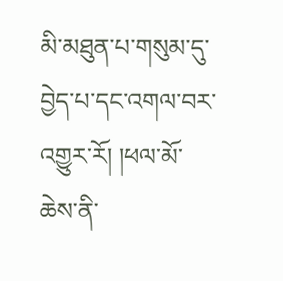མི་མཐུན་པ་གསུམ་དུ་བྱེད་པ་དང་འགལ་བར་འགྱུར་རོ། །ཕལ་མོ་ཆེས་ནི་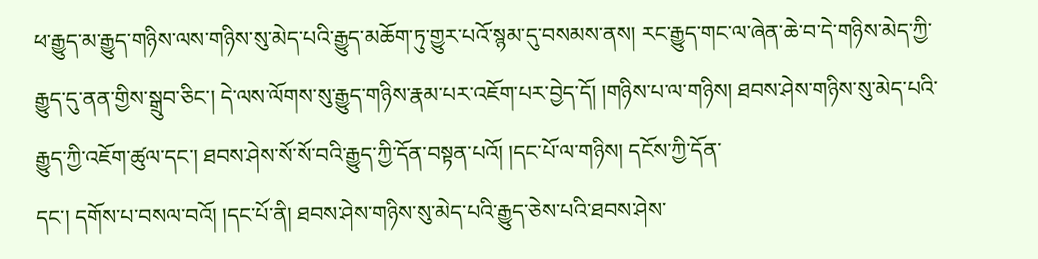ཕ་རྒྱུད་མ་རྒྱུད་གཉིས་ལས་གཉིས་སུ་མེད་པའི་རྒྱུད་མཆོག་ཏུ་གྱུར་པའོ་སྙམ་དུ་བསམས་ནས། རང་རྒྱུད་གང་ལ་ཞེན་ཆེ་བ་དེ་གཉིས་མེད་ཀྱི་རྒྱུད་དུ་ནན་གྱིས་སྒྲུབ་ཅིང་། དེ་ལས་ལོགས་སུ་རྒྱུད་གཉིས་རྣམ་པར་འཇོག་པར་བྱེད་དོ། །གཉིས་པ་ལ་གཉིས། ཐབས་ཤེས་གཉིས་སུ་མེད་པའི་རྒྱུད་ཀྱི་འཇོག་ཚུལ་དང་། ཐབས་ཤེས་སོ་སོ་བའི་རྒྱུད་ཀྱི་དོན་བསྟན་པའོ། །དང་པོ་ལ་གཉིས། དངོས་ཀྱི་དོན་
དང་། དགོས་པ་བསལ་བའོ། །དང་པོ་ནི། ཐབས་ཤེས་གཉིས་སུ་མེད་པའི་རྒྱུད་ཅེས་པའི་ཐབས་ཤེས་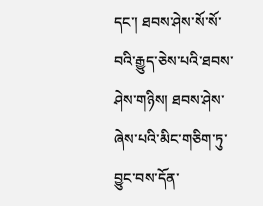དང་། ཐབས་ཤེས་སོ་སོ་བའི་རྒྱུད་ཅེས་པའི་ཐབས་ཤེས་གཉིས། ཐབས་ཤེས་ཞེས་པའི་མིང་གཅིག་ཏུ་བྱུང་བས་དོན་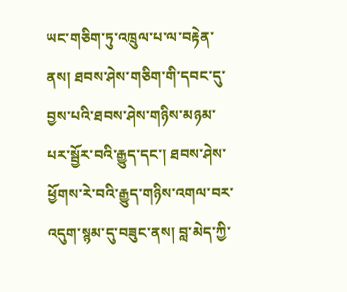ཡང་གཅིག་ཏུ་འཁྲུལ་པ་ལ་བརྟེན་ནས། ཐབས་ཤེས་གཅིག་གི་དབང་དུ་བྱས་པའི་ཐབས་ཤེས་གཉིས་མཉམ་པར་སྦྱོར་བའི་རྒྱུད་དང་། ཐབས་ཤེས་ཕྱོགས་རེ་བའི་རྒྱུད་གཉིས་འགལ་བར་འདུག་སྙམ་དུ་བཟུང་ནས། བླ་མེད་ཀྱི་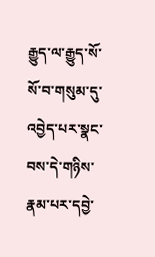རྒྱུད་ལ་རྒྱུད་སོ་སོ་བ་གསུམ་དུ་འབྱེད་པར་སྣང་བས་དེ་གཉིས་རྣམ་པར་དབྱེ་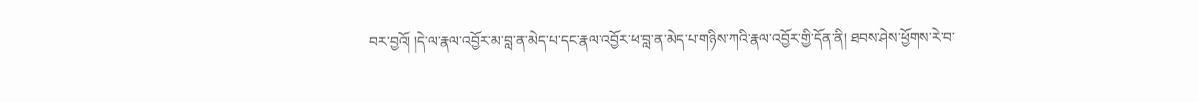བར་བྱའོ། །དེ་ལ་རྣལ་འབྱོར་མ་བླ་ན་མེད་པ་དང་རྣལ་འབྱོར་ཕ་བླ་ན་མེད་པ་གཉིས་ཀའི་རྣལ་འབྱོར་གྱི་དོན་ནི། ཐབས་ཤེས་ཕྱོགས་རེ་བ་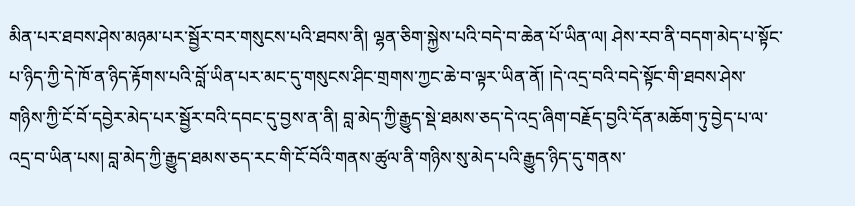མིན་པར་ཐབས་ཤེས་མཉམ་པར་སྦྱོར་བར་གསུངས་པའི་ཐབས་ནི། ལྷན་ཅིག་སྐྱེས་པའི་བདེ་བ་ཆེན་པོ་ཡིན་ལ། ཤེས་རབ་ནི་བདག་མེད་པ་སྟོང་པ་ཉིད་ཀྱི་དེ་ཁོ་ན་ཉིད་རྟོགས་པའི་བློ་ཡིན་པར་མང་དུ་གསུངས་ཤིང་གྲགས་ཀྱང་ཆེ་བ་ལྟར་ཡིན་ནོ། །དེ་འདྲ་བའི་བདེ་སྟོང་གི་ཐབས་ཤེས་གཉིས་ཀྱི་ངོ་བོ་དབྱེར་མེད་པར་སྦྱོར་བའི་དབང་དུ་བྱས་ན་ནི། བླ་མེད་ཀྱི་རྒྱུད་སྡེ་ཐམས་ཅད་དེ་འདྲ་ཞིག་བརྗོད་བྱའི་དོན་མཆོག་ཏུ་བྱེད་པ་ལ་འདྲ་བ་ཡིན་པས། བླ་མེད་ཀྱི་རྒྱུད་ཐམས་ཅད་རང་གི་ངོ་བོའི་གནས་ཚུལ་ནི་གཉིས་སུ་མེད་པའི་རྒྱུད་ཉིད་དུ་གནས་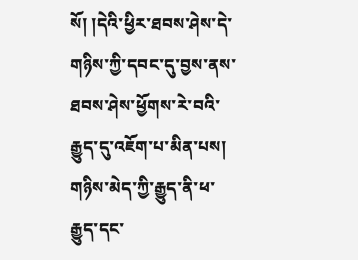སོ། །དེའི་ཕྱིར་ཐབས་ཤེས་དེ་གཉིས་ཀྱི་དབང་དུ་བྱས་ནས་ཐབས་ཤེས་ཕྱོགས་རེ་བའི་རྒྱུད་དུ་འཇོག་པ་མིན་པས། གཉིས་མེད་ཀྱི་རྒྱུད་ནི་ཕ་རྒྱུད་དང་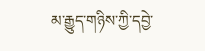མ་རྒྱུད་གཉིས་ཀྱི་དབྱེ་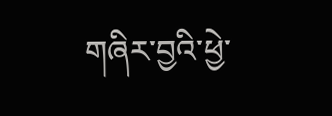གཞིར་བྱའི་ཕྱེ་